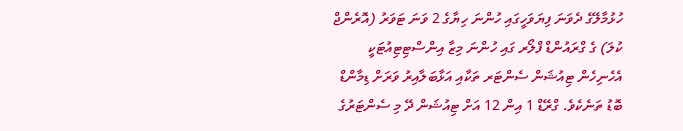ހުޅުމާލޭގެ ދެވަނަ ފިޔަވަހީގައި ހުންނަ ހިޔާގެ 2 ވަނަ ޓަވަރު (އޮރެންޖް ކުލަ) ގެ ގްރައުންޑް ފްލޯރ ގައި ހުންނަ މިޒާ އިންސްޓިޓިއުޓަކީ އެހެނިހެން ޓިއުޝަން ސެންޓަރ ތަކާއި އަޅާބަލާއިރު ވަރަށް ޑިމާންޑް ބޮޑު ތަނެކެވެ. ގްރޭޑް 1 އިން 12 އަށް ޓިއުޝަން ދޭ މި ސެންޓަރުގެ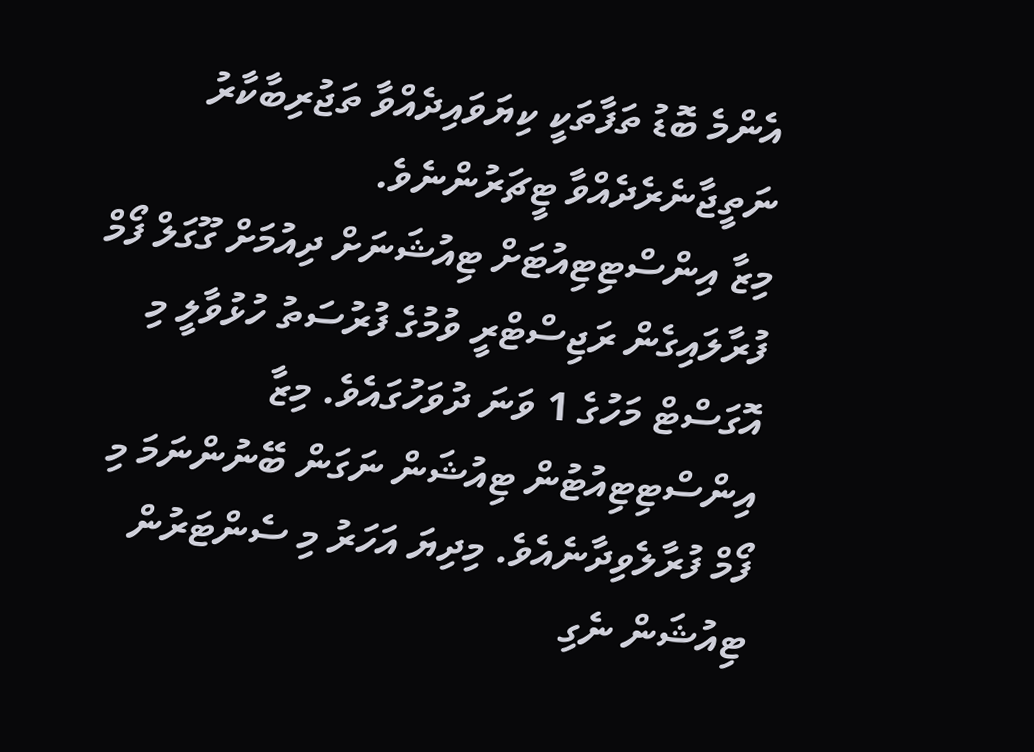އެންމެ ބޮޑު ތަފާތަކީ ކިޔަވައިދެއްވާ ތަޖުރިބާކާރު ނަތީޖާނެރެދެއްވާ ޓީޗަރުންނެވެ.
މިޒާ އިންސްޓިޓިއުޓަށް ޓިއުޝަނަށް ދިއުމަށް ގޫގަލް ފޯމް ފުރާލައިގެން ރަޖިސްޓްރީ ވުމުގެ ފުރުސަތު ހުޅުވާލީ މި އޮގަސްޓް މަހުގެ 1 ވަނަ ދުވަހުގައެވެ. މިޒާ އިންސްޓިޓިއުޓުން ޓިއުޝަން ނަގަން ބޭނުންނަމަ މި ފޯމް ފުރާލެވިދާނެއެވެ. މިދިޔަ އަހަރު މި ސެންޓަރުން ޓިއުޝަން ނެގި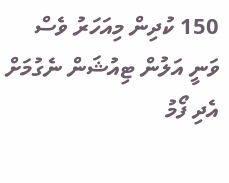150 ކުދިން މިއަހަރު ވެސް ވަނީ އަލުން ޓިއުޝަން ނެގުމަށް އެދި ފޯމު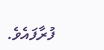ފުރާފައެވެ.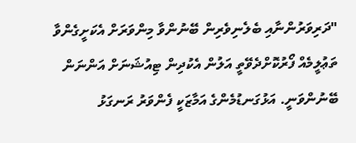"ދަރިވަރުންނާއި ބެލެނިވެރިން ބޭނުންވާ މިންވަރަށް އެކަށީގެންވާ ތަޢުލީމެއް ފޯރުކޮށްދެވޭތީ އަލުން އެކުދިން ޓިއުޝަނަށް އަންނަން ބޭނުންވަނީ. އަޅުގަނޑުމެންގެ އަމާޒަކީ ފެންވަރު ރަނގަޅު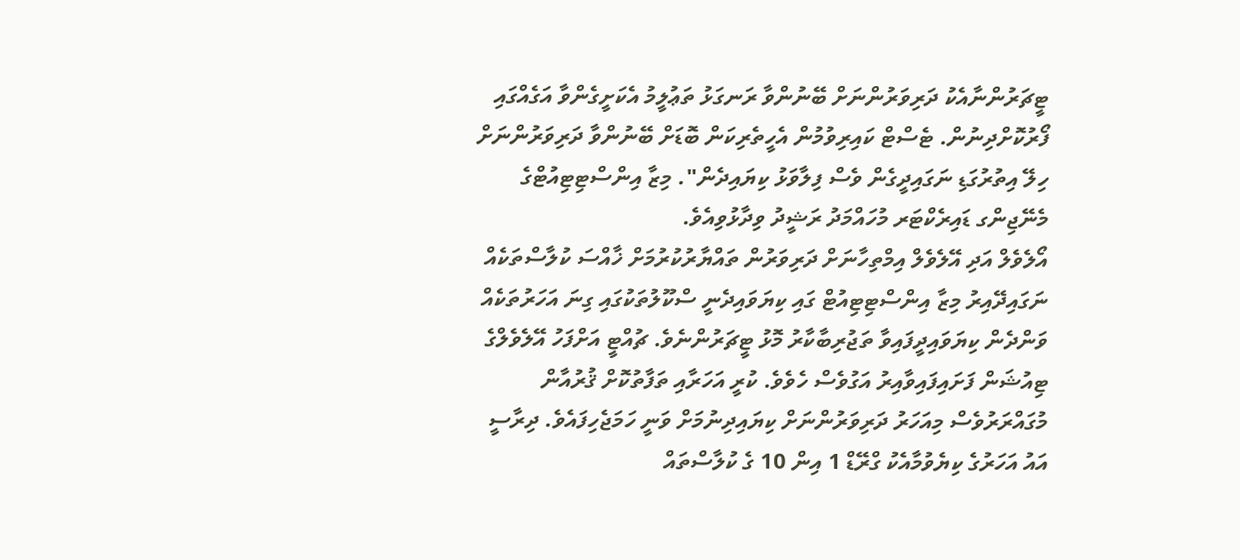ޓީޗަރުންނާއެކު ދަރިވަރުންނަށް ބޭނުންވާ ރަނގަޅު ތަޢުލީމު އެކަށީގެންވާ އަގެއްގައި ފޯރުކޮށްދިނުން. ޓެސްޓް ކައިރިވުމުން އެހީތެރިކަން ބޮޑަށް ބޭނުންވާ ދަރިވަރުންނަށް ހިލޭ އިތުރުގަޑި ނަގައިދީގެން ވެސް ފިލާވަޅު ކިޔައިދެން". މިޒާ އިންސްޓިޓިއުޓްގެ މެނޭޖިންގ ޑައިރެކްޓަރ މުހައްމަދު ރަޝީދު ވިދާޅުވިއެވެ.
އޯލެވެލް އަދި އޭލެވެލް އިމްތިހާނަށް ދަރިވަރުން ތައްޔާރުކުރުމަށް ޚާއްސަ ކުލާސްތަކެއް ނަގައިދޭއިރު މިޒާ އިންސްޓިޓިއުޓް ގައި ކިޔަވައިދެނީ ސްކޫލުތަކުގައި ގިނަ އަހަރުތަކެއް ވަންދެން ކިޔަވައިދީފައިވާ ތަޖުރިބާކާރު މޮޅު ޓީޗަރުންނެވެ. ޗުއްޓީ އަށްފަހު އޭލެވެލްގެ ޓިއުޝަން ފަށައިފައިވާއިރު އަގުވެސް ހެވެވެ. ކުރީ އަހަރާއި ތަފާތުކޮށް ޤުރުއާން މުގައްރަރުވެސް މިއަހަރު ދަރިވަރުންނަށް ކިޔައިދިނުމަށް ވަނީ ހަމަޖެހިފައެވެ. ދިރާސީ އައު އަހަރުގެ ކިޔެވުމާއެކު ގްރޭޑް 1 އިން 10 ގެ ކުލާސްތައް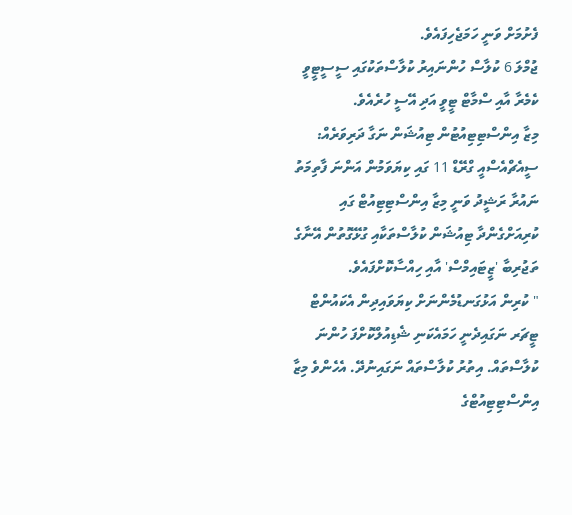ފެށުމަށް ވަނީ ހަމަޖެހިފައެވެ.
ޖުމްލަ 6 ކުލާސް ހުންނައިރު ކުލާސްތަކުގައި ސީސީޓީވީ ކެމެރާ އާއި ސްމާޓް ޓީވީ އަދި އޭސީ ހުރެއެވެ.
މިޒާ އިންސްޓިޓިއުޓުން ޓިއުޝަން ނަގާ ދަރިވަރެއް:
ސީއެޗްއެސްއީ ގްރޭޑް 11 ގައި ކިޔަވަމުން އަންނަ ފާތިމަތު ނައުރާ ރަޝީދު ވަނީ މިޒާ އިންސްޓިޓިއުޓް ގައި ކުރިއަށްގެންދާ ޓިއުޝަން ކުލާސްތަކާއި ގުޅޭގޮތުން އޭނާގެ ތަޖުރިބާ 'ޒީޓައިމްސް' އާއި ހިއްސާކޮށްފައެވެ.
" ކުރިން އަޅުގަނޑުމެންނަށް ކިޔަވައިދިން އެކައުންޓް ޓީޗަރ ނަގައިދެނީ ހަމައެކަނި ޝެޑިއުލްކޮށްފަ ހުންނަ ކުލާސްތައް. އިތުރު ކުލާސްތައް ނަގައިނުދޭ. އެހެންވެ މިޒާ އިންސްޓިޓިއުޓްގެ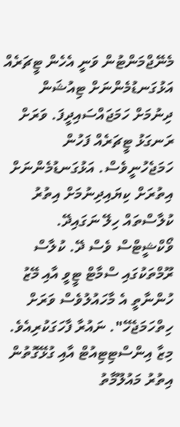މެނޭޖްމަންޓުން ވަނީ އެހެން ޓީޗަރެއް އަޅުގަނޑުމެންނަށް ޓިއުޝަން ދިނުމަށް ހަމަޖައްސައިދީފަ. ވަރަށް ރަނގަޅު ޓީޗަރެއް ފަހުން ހަމަޖެހުނީވެސް. އަޅުގަނޑުމެންނަށް އިތުރަށް ކިޔައިދިނުމަށް އިތުރު ކުލާސްތައް ހިލޭ ނަގައިދޭ. ވޯކްޝީޓްސް ވެސް ދޭ. ކުލާސް ރޫމްތަކުގައި ސްމާޓް ޓީވީ އާއި މޭޒު ހުންނާތީ އެ މާހައުލުވެސް ވަރަށް ހިތްހަމަޖެހޭ". ނައުރާ ފާހަގަކުރިއެވެ.
މިޒާ އިންސްޓިޓިއުޓް އާއި ގުޅޭގޮތުން އިތުރު މައުލޫމާތު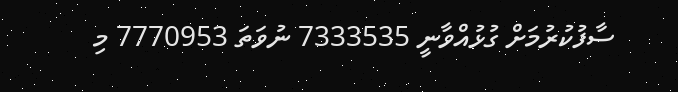ސާފުކުރުމަށް ގުޅުއްވާނީ 7333535 ނުވަތަ 7770953 މި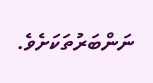ނަންބަރުތަކަށެވެ.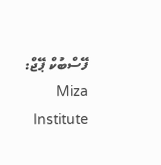ފޭސްބުކް ޕޭޖް: Miza Institute